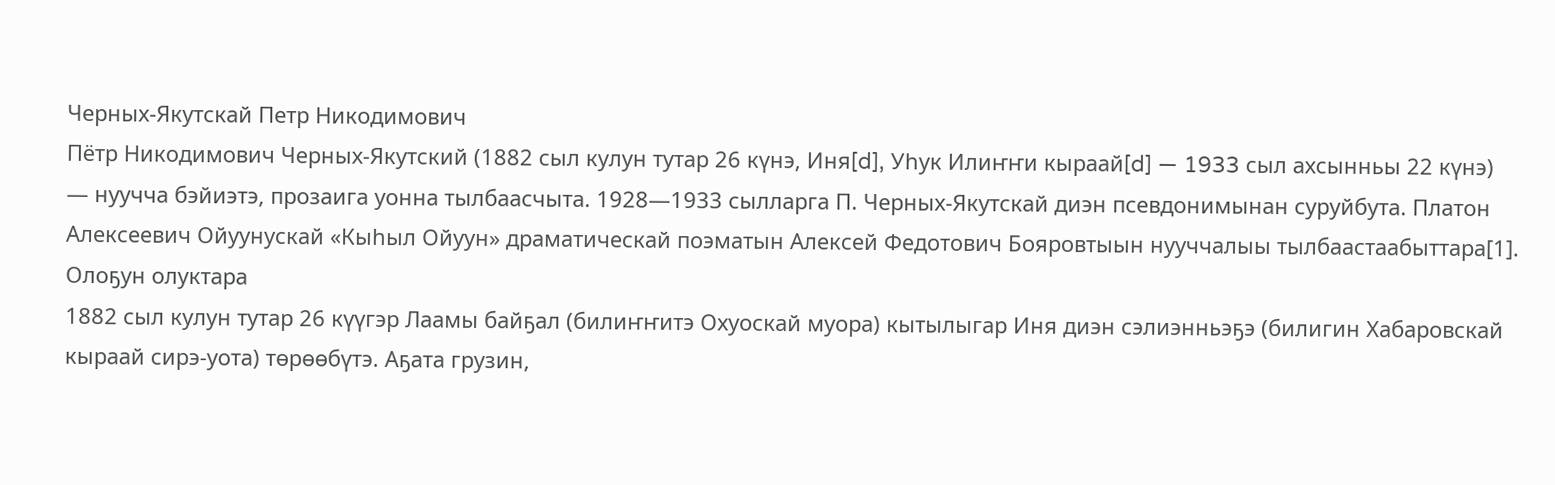Черных-Якутскай Петр Никодимович
Пётр Никодимович Черных-Якутский (1882 сыл кулун тутар 26 күнэ, Иня[d], Уһук Илиҥҥи кыраай[d] — 1933 сыл ахсынньы 22 күнэ) — нуучча бэйиэтэ, прозаига уонна тылбаасчыта. 1928—1933 сылларга П. Черных-Якутскай диэн псевдонимынан суруйбута. Платон Алексеевич Ойуунускай «Кыһыл Ойуун» драматическай поэматын Алексей Федотович Бояровтыын нууччалыы тылбаастаабыттара[1].
Олоҕун олуктара
1882 сыл кулун тутар 26 күүгэр Лаамы байҕал (билиҥҥитэ Охуоскай муора) кытылыгар Иня диэн сэлиэнньэҕэ (билигин Хабаровскай кыраай сирэ-уота) төрөөбүтэ. Аҕата грузин,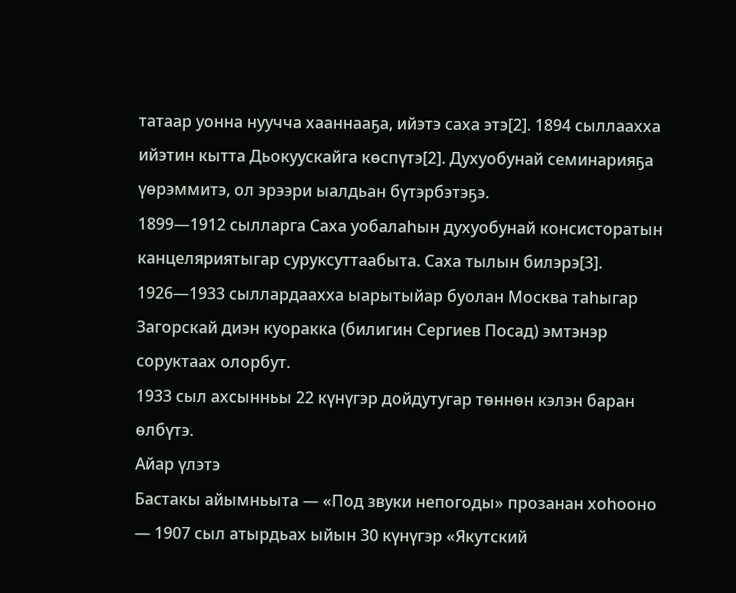татаар уонна нуучча хааннааҕа, ийэтэ саха этэ[2]. 1894 сыллаахха ийэтин кытта Дьокуускайга көспүтэ[2]. Духуобунай семинарияҕа үөрэммитэ, ол эрээри ыалдьан бүтэрбэтэҕэ.
1899—1912 сылларга Саха уобалаһын духуобунай консисторатын канцеляриятыгар суруксуттаабыта. Саха тылын билэрэ[3].
1926—1933 сыллардаахха ыарытыйар буолан Москва таһыгар Загорскай диэн куоракка (билигин Сергиев Посад) эмтэнэр соруктаах олорбут.
1933 сыл ахсынньы 22 күнүгэр дойдутугар төннөн кэлэн баран өлбүтэ.
Айар үлэтэ
Бастакы айымньыта — «Под звуки непогоды» прозанан хоһооно — 1907 сыл атырдьах ыйын 30 күнүгэр «Якутский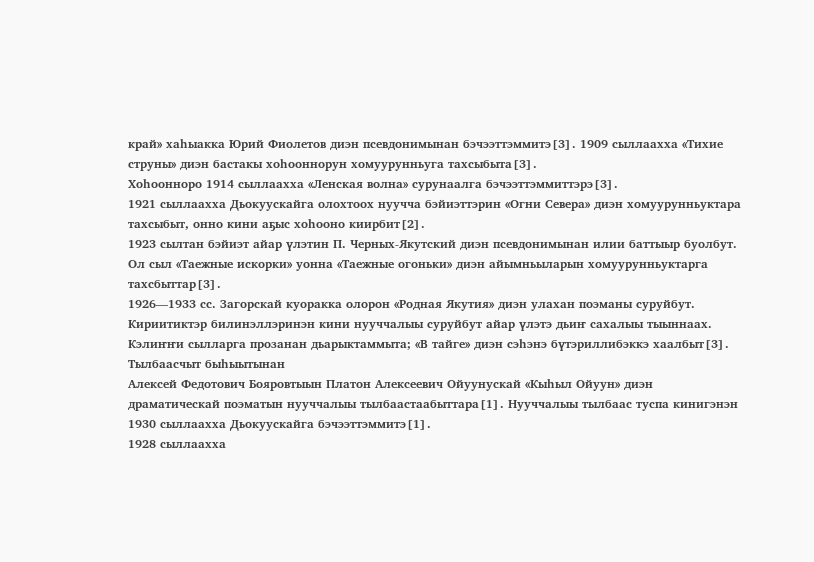край» хаһыакка Юрий Фиолетов диэн псевдонимынан бэчээттэммитэ[3]. 1909 сыллаахха «Тихие струны» диэн бастакы хоһооннорун хомуурунньуга тахсыбыта[3].
Хоһоонноро 1914 сыллаахха «Ленская волна» сурунаалга бэчээттэммиттэрэ[3].
1921 сыллаахха Дьокуускайга олохтоох нуучча бэйиэттэрин «Огни Севера» диэн хомуурунньуктара тахсыбыт, онно кини аҕыс хоһооно киирбит[2].
1923 сылтан бэйиэт айар үлэтин П. Черных-Якутский диэн псевдонимынан илии баттыыр буолбут. Ол сыл «Таежные искорки» уонна «Таежные огоньки» диэн айымньыларын хомуурунньуктарга тахсбыттар[3].
1926—1933 сс. Загорскай куоракка олорон «Родная Якутия» диэн улахан поэманы суруйбут. Кириитиктэр билинэллэринэн кини нууччалыы суруйбут айар үлэтэ дьиҥ сахалыы тыыннаах.
Кэлиҥҥи сылларга прозанан дьарыктаммыта; «В тайге» диэн сэһэнэ бүтэриллибэккэ хаалбыт[3].
Тылбаасчыт быһыытынан
Алексей Федотович Бояровтыын Платон Алексеевич Ойуунускай «Кыһыл Ойуун» диэн драматическай поэматын нууччалыы тылбаастаабыттара[1]. Нууччалыы тылбаас туспа кинигэнэн 1930 сыллаахха Дьокуускайга бэчээттэммитэ[1].
1928 сыллаахха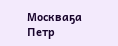Москваҕа Петр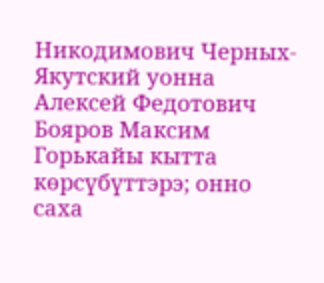Никодимович Черных-Якутский уонна Алексей Федотович Бояров Максим Горькайы кытта көрсүбүттэрэ; онно саха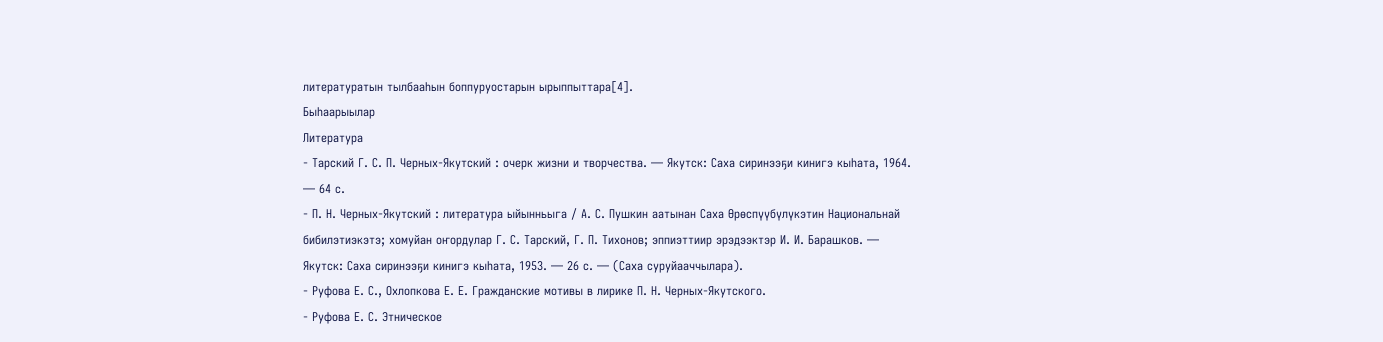литературатын тылбааһын боппуруостарын ырыппыттара[4].
Быһаарыылар
Литература
- Тарский Г. С. П. Черных-Якутский : очерк жизни и творчества. — Якутск: Саха сиринээҕи кинигэ кыһата, 1964. — 64 с.
- П. Н. Черных-Якутский : литература ыйынньыга / А. С. Пушкин аатынан Саха Өрөспүүбүлүкэтин Национальнай бибилэтиэкэтэ; хомуйан оҥордулар Г. С. Тарский, Г. П. Тихонов; эппиэттиир эрэдээктэр И. И. Барашков. — Якутск: Саха сиринээҕи кинигэ кыһата, 1953. — 26 с. — (Саха суруйааччылара).
- Руфова Е. С., Охлопкова Е. Е. Гражданские мотивы в лирике П. Н. Черных-Якутского.
- Руфова Е. С. Этническое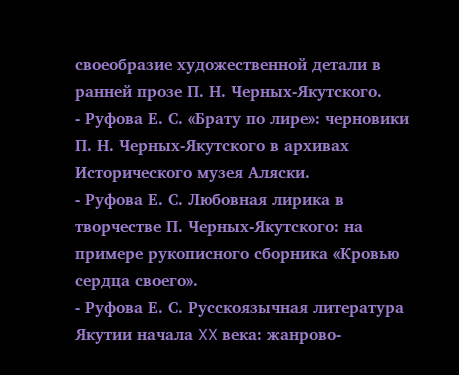своеобразие художественной детали в ранней прозе П. Н. Черных-Якутского.
- Руфова Е. С. «Брату по лире»: черновики П. Н. Черных-Якутского в архивах Исторического музея Аляски.
- Руфова Е. С. Любовная лирика в творчестве П. Черных-Якутского: на примере рукописного сборника «Кровью сердца своего».
- Руфова Е. С. Русскоязычная литература Якутии начала XX века: жанрово-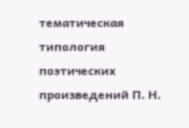тематическая типология поэтических произведений П. Н.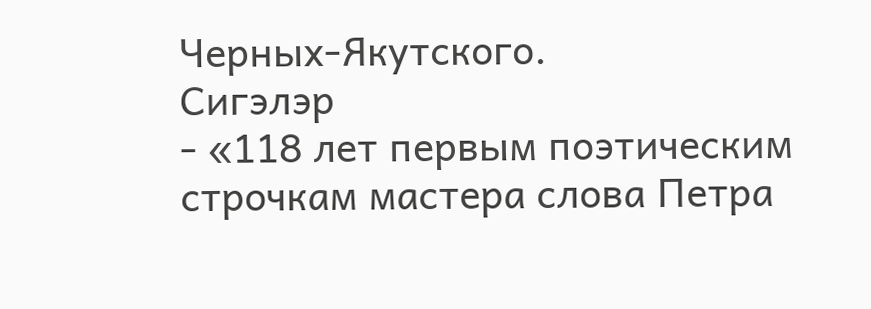Черных-Якутского.
Сигэлэр
- «118 лет первым поэтическим строчкам мастера слова Петра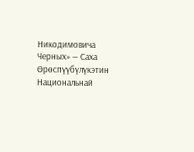Никодимовича Черных» — Саха Өрөспүүбүлүкэтин Национальнай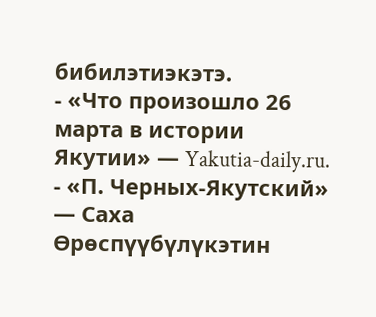бибилэтиэкэтэ.
- «Что произошло 26 марта в истории Якутии» — Yakutia-daily.ru.
- «П. Черных-Якутский» — Саха Өрөспүүбүлүкэтин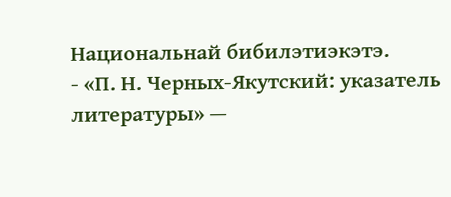Национальнай бибилэтиэкэтэ.
- «П. Н. Черных-Якутский: указатель литературы» —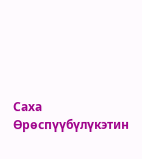Саха Өрөспүүбүлүкэтин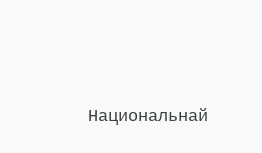Национальнай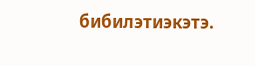бибилэтиэкэтэ.